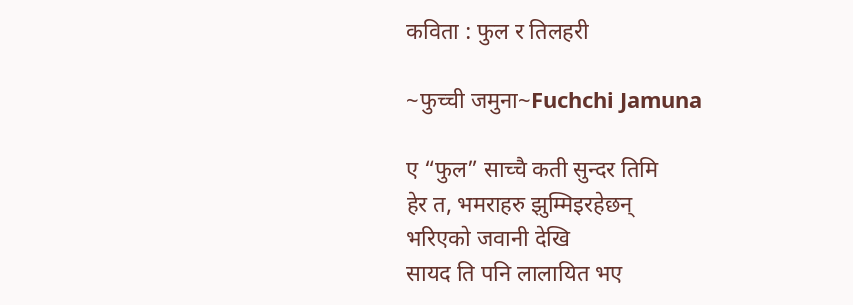कविता : फुल र तिलहरी

~फुच्ची जमुना~Fuchchi Jamuna

ए “फुल” साच्चै कती सुन्दर तिमि
हेर त, भमराहरु झुम्मिइरहेछन्
भरिएको जवानी देखि
सायद ति पनि लालायित भए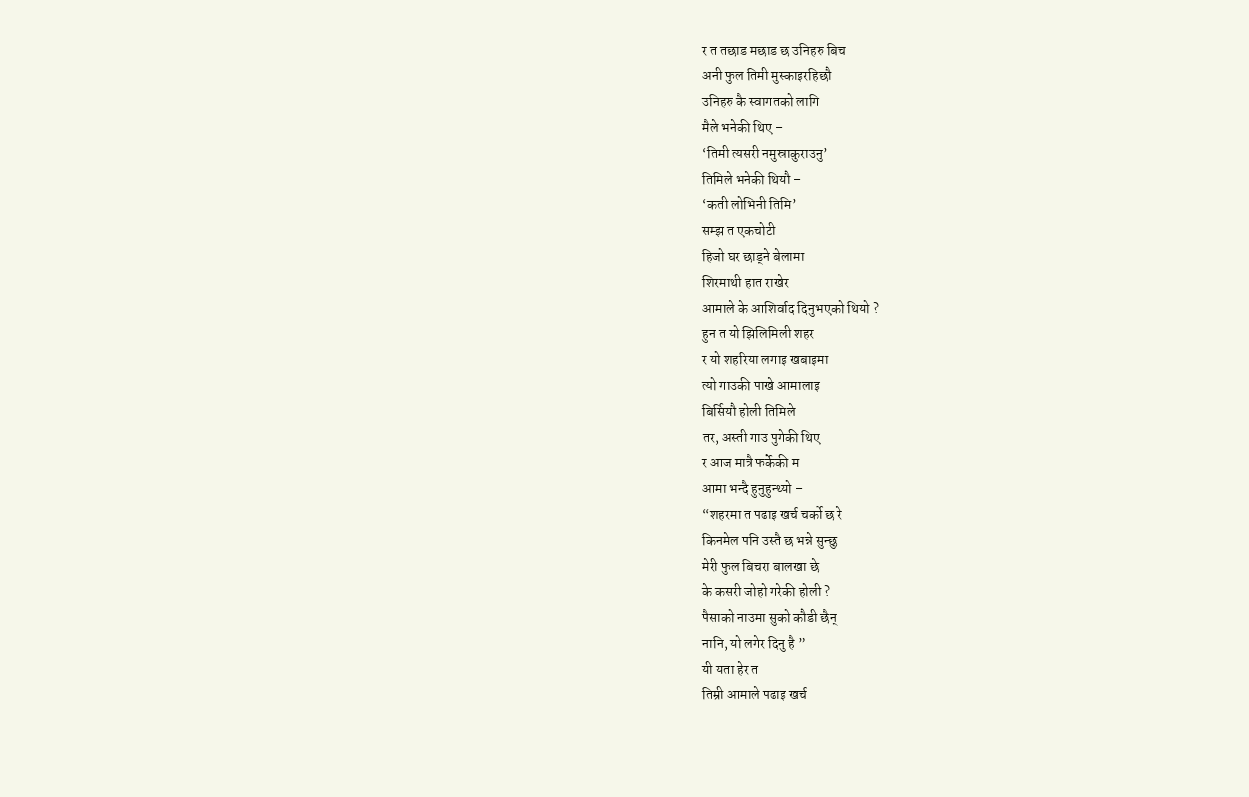र त तछाड मछाड छ उनिहरु बिच
अनी फुल तिमी मुस्काइरहिछौ
उनिहरु कै स्वागतको लागि
मैले भनेकी थिए –
‘तिमी त्यसरी नमुस्राकुराउनु’
तिमिले भनेकी थियौ –
‘कती लोभिनी तिमि’
सम्झ त एकचोटी
हिजो घर छाड्ने बेलामा
शिरमाथी हात राखेर
आमाले के आशिर्वाद दिनुभएको थियो ?
हुन त यो झिलिमिली शहर
र यो शहरिया लगाइ खबाइमा
त्यो गाउकी पाखे आमालाइ
बिर्सियौ होली तिमिले
तर, अस्ती गाउ पुगेकी थिए
र आज मात्रै फर्केकी म
आमा भन्दै हुनुहुन्थ्यो –
“शहरमा त पढाइ खर्च चर्को छ रे
किनमेल पनि उस्तै छ भन्ने सुन्छु
मेरी फुल बिचरा बालखा छे
के कसरी जोहो गरेकी होली ?
पैसाको नाउमा सुको कौडी छैन्
नानि, यो लगेर दिनु है ”
यी यता हेर त
तिम्री आमाले पढाइ खर्च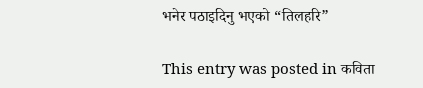भनेर पठाइदिनु भएको “तिलहरि”

This entry was posted in कविता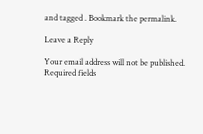and tagged . Bookmark the permalink.

Leave a Reply

Your email address will not be published. Required fields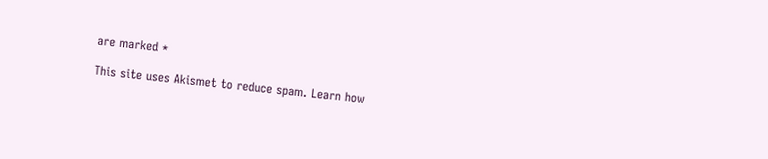are marked *

This site uses Akismet to reduce spam. Learn how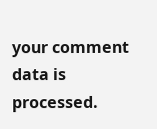your comment data is processed.